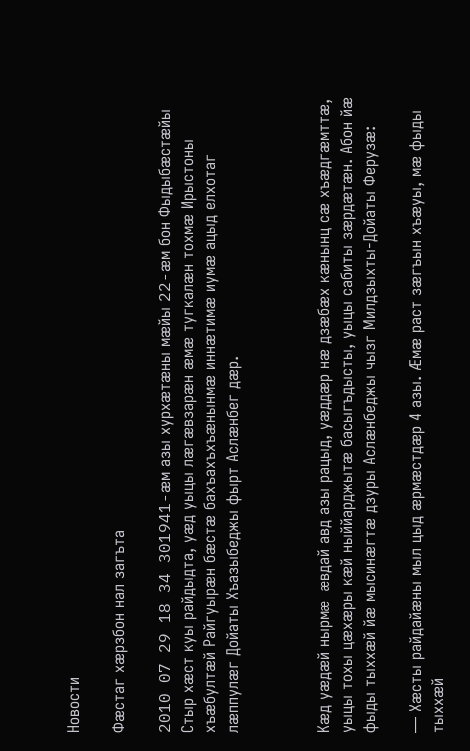Новости

Фæстаг хæрзбон нал загъта

2010 07 29 18 34 301941-æм азы хурхæтæны мæйы 22-æм бон Фыдыбæстæйы Стыр хæст куы райдыдта, уæд уыцы лæгæвзарæн æмæ тугкалæн тохмæ Ирыстоны хъæбултæй Райгуырæн бæстæ бахъахъхъæнынмæ иннæтимæ иумæ ацыд елхотаг лæппулæг Дойаты Хъазыбеджы фырт Аслæнбег дæр.



Кæд уæдæй нырмæ æвдай авд азы рацыд, уæддæр нæ дзæбæх кæнынц сæ хъæдгæмттæ, уыцы тохы цæхæры кæй ныййарджытæ басыгъдысты, уыцы сабиты зæрдæтæн. Абон йæ фыды тыххæй йæ мысинæгтæ дзуры Аслæнбеджы чызг Милдзыхты-Дойаты Ферузæ:

— Хæсты райдайæны мыл цыд æрмæстдæр 4 азы. Æмæ раст зæгъын хъæуы, мæ фыды тыххæй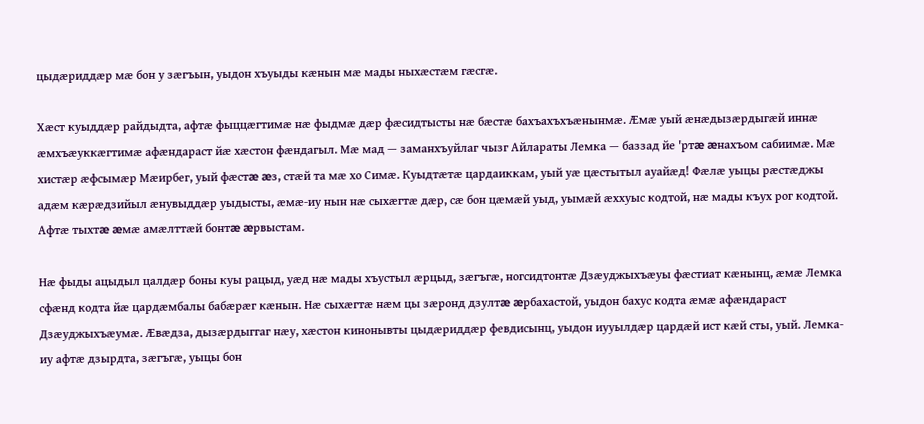цыдæриддæр мæ бон у зæгъын, уыдон хъуыды кæнын мæ мады ныхæстæм гæсгæ.

Хæст куыддæр райдыдта, афтæ фыццæгтимæ нæ фыдмæ дæр фæсидтысты нæ бæстæ бахъахъхъæнынмæ. Æмæ уый æнæдызæрдыгæй иннæ æмхъæуккæгтимæ афæндараст йæ хæстон фæндагыл. Мæ мад — заманхъуйлаг чызг Айлараты Лемка — баззад йе 'ртæ æнахъом сабиимæ. Мæ хистæр æфсымæр Мæирбег, уый фæстæ æз, стæй та мæ хо Симæ. Куыдтæтæ цардаиккам, уый уæ цæстытыл ауайæд! Фæлæ уыцы рæстæджы адæм кæрæдзийыл æнувыддæр уыдысты, æмæ-иу нын нæ сыхæгтæ дæр, сæ бон цæмæй уыд, уымæй æххуыс кодтой, нæ мады къух рог кодтой. Афтæ тыхтæ æмæ амæлттæй бонтæ æрвыстам.

Нæ фыды ацыдыл цалдæр боны куы рацыд, уæд нæ мады хъустыл æрцыд, зæгъгæ, ногсидтонтæ Дзæуджыхъæуы фæстиат кæнынц, æмæ Лемка сфæнд кодта йæ цардæмбалы бабæрæг кæнын. Нæ сыхæгтæ нæм цы зæронд дзултæ æрбахастой, уыдон бахус кодта æмæ афæндараст Дзæуджыхъæумæ. Æвæдза, дызæрдыггаг нæу, хæстон кинонывты цыдæриддæр февдисынц, уыдон иууылдæр цардæй ист кæй сты, уый. Лемка-иу афтæ дзырдта, зæгъгæ, уыцы бон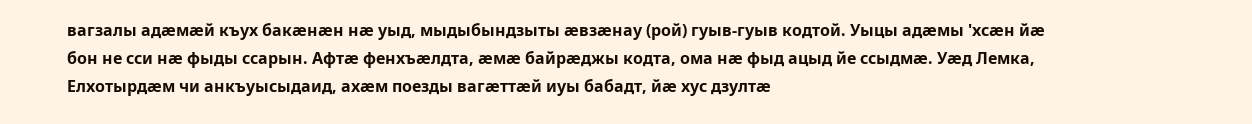вагзалы адæмæй къух бакæнæн нæ уыд, мыдыбындзыты æвзæнау (рой) гуыв-гуыв кодтой. Уыцы адæмы 'хсæн йæ бон не сси нæ фыды ссарын. Афтæ фенхъæлдта, æмæ байрæджы кодта, ома нæ фыд ацыд йе ссыдмæ. Уæд Лемка, Елхотырдæм чи анкъуысыдаид, ахæм поезды вагæттæй иуы бабадт, йæ хус дзултæ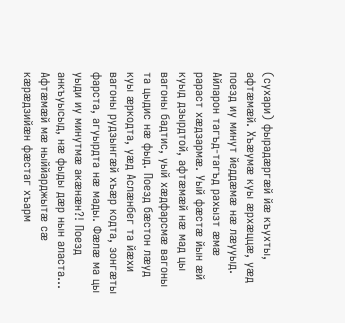(сухари) фырадæргæй йæ къухты, афтæмæй. Хъæумæ куы æрхæццæ, уæд поезд иу минут йеддæмæ нæ лæууыд. Айларон тагъд-тагъд рахызт æмæ рараст хæдзармæ. Уый фæстæ йын æй куыд дзырдтой, афтæмæй нæ мад цы вагоны бадтис, уый хæдфарсмæ вагоны та цыдис нæ фыд. Поезд бæстон лæуд куы æркодта, уæд Аслæнбег та йæхи вагоны рудзынгæй хъæр кодта, зонгæты фарста, агуырдта нæ мады. Фæлæ ма цы уыди иу минутмæ акæнæн?! Поезд анкъуысыд, нæ фыды дæр нын аласта… Афтæмæй мæ ныййарджытæ сæ кæрæдзийæн фæстаг хъарм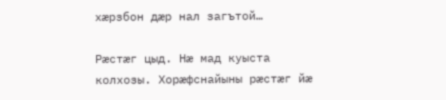хæрзбон дæр нал загътой…

Рæстæг цыд. Нæ мад куыста колхозы. Хорæфснайыны рæстæг йæ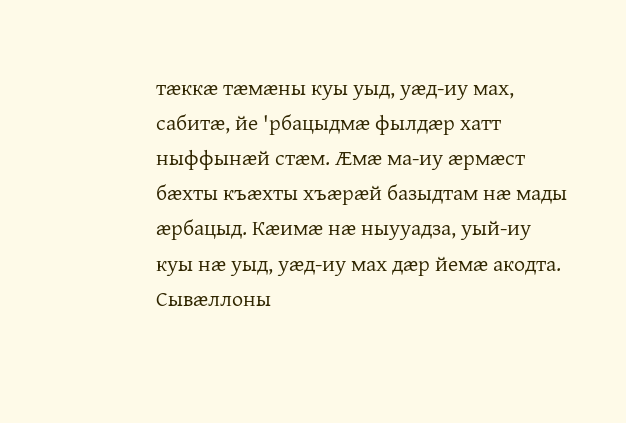тæккæ тæмæны куы уыд, уæд-иу мах, сабитæ, йе 'рбацыдмæ фылдæр хатт ныффынæй стæм. Æмæ ма-иу æрмæст бæхты къæхты хъæрæй базыдтам нæ мады æрбацыд. Кæимæ нæ ныууадза, уый-иу куы нæ уыд, уæд-иу мах дæр йемæ акодта. Сывæллоны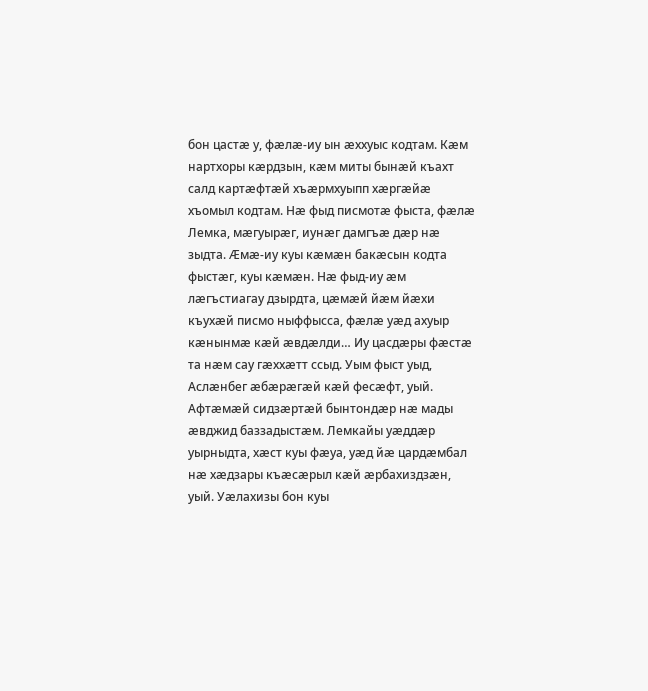бон цастæ у, фæлæ-иу ын æххуыс кодтам. Кæм нартхоры кæрдзын, кæм миты бынæй къахт салд картæфтæй хъæрмхуыпп хæргæйæ хъомыл кодтам. Нæ фыд писмотæ фыста, фæлæ Лемка, мæгуырæг, иунæг дамгъæ дæр нæ зыдта. Æмæ-иу куы кæмæн бакæсын кодта фыстæг, куы кæмæн. Нæ фыд-иу æм лæгъстиагау дзырдта, цæмæй йæм йæхи къухæй писмо ныффысса, фæлæ уæд ахуыр кæнынмæ кæй æвдæлди… Иу цасдæры фæстæ та нæм сау гæххæтт ссыд. Уым фыст уыд, Аслæнбег æбæрæгæй кæй фесæфт, уый. Афтæмæй сидзæртæй бынтондæр нæ мады æвджид баззадыстæм. Лемкайы уæддæр уырныдта, хæст куы фæуа, уæд йæ цардæмбал нæ хæдзары къæсæрыл кæй æрбахиздзæн, уый. Уæлахизы бон куы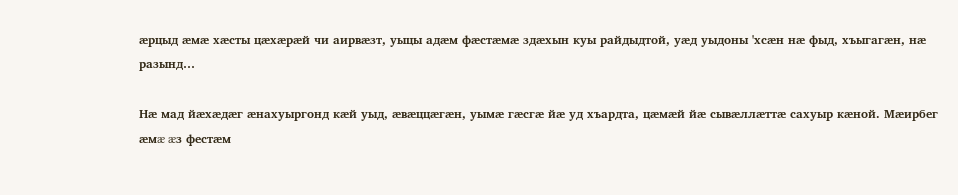æрцыд æмæ хæсты цæхæрæй чи аирвæзт, уыцы адæм фæстæмæ здæхын куы райдыдтой, уæд уыдоны 'хсæн нæ фыд, хъыгагæн, нæ разынд…

Нæ мад йæхæдæг æнахуыргонд кæй уыд, æвæццæгæн, уымæ гæсгæ йæ уд хъардта, цæмæй йæ сывæллæттæ сахуыр кæной. Мæирбег æмæ æз фестæм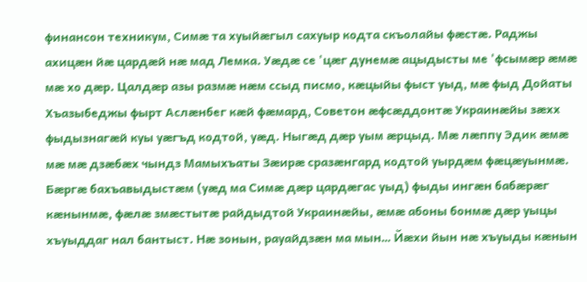финансон техникум, Симæ та хуыйæгыл сахуыр кодта скъолайы фæстæ. Раджы ахицæн йæ цардæй нæ мад Лемка. Уæдæ се 'цæг дунемæ ацыдысты ме 'фсымæр æмæ мæ хо дæр. Цалдæр азы размæ нæм ссыд писмо, кæцыйы фыст уыд, мæ фыд Дойаты Хъазыбеджы фырт Аслæнбег кæй фæмард, Советон æфсæддонтæ Украинæйы зæхх фыдызнагæй куы уæгъд кодтой, уæд. Ныгæд дæр уым æрцыд. Мæ лæппу Эдик æмæ мæ мæ дзæбæх чындз Мамыхъаты Зæирæ сразæнгард кодтой уырдæм фæцæуынмæ. Бæргæ бахъавыдыстæм (уæд ма Симæ дæр цардæгас уыд) фыды ингæн бабæрæг кæнынмæ, фæлæ змæстытæ райдыдтой Украинæйы, æмæ абоны бонмæ дæр уыцы хъуыддаг нал бантыст. Нæ зонын, рауайдзæн ма мын… Йæхи йын нæ хъуыды кæнын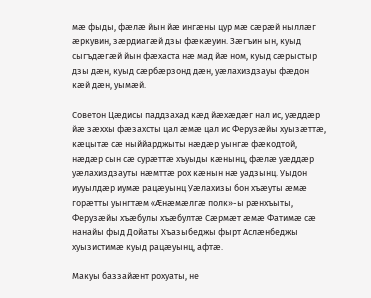мæ фыды, фæлæ йын йæ ингæны цур мæ сæрæй ныллæг æркувин, зæрдиагæй дзы фæкæуин. Зæгъин ын, куыд сыгъдæгæй йын фæхаста нæ мад йæ ном, куыд сæрыстыр дзы дæн, куыд сæрбæрзонд дæн, уæлахиздзауы фæдон кæй дæн, уымæй.

Советон Цæдисы паддзахад кæд йæхæдæг нал ис, уæддæр йæ зæххы фæзахсты цал æмæ цал ис Ферузæйы хуызæттæ, кæцытæ сæ ныййарджыты нæдæр уынгæ фæкодтой, нæдæр сын сæ сурæттæ хъуыды кæнынц, фæлæ уæддæр уæлахиздзауты нæмттæ рох кæнын нæ уадзынц. Уыдон иууылдæр иумæ рацæуынц Уæлахизы бон хъæуты æмæ горæтты уынгтæм «Æнæмæлгæ полк»-ы рæнхъыты, Ферузæйы хъæбулы хъæбултæ Сæрмæт æмæ Фатимæ сæ нанайы фыд Дойаты Хъазыбеджы фырт Аслæнбеджы хуызистимæ куыд рацæуынц, афтæ.

Макуы баззайæнт рохуаты, не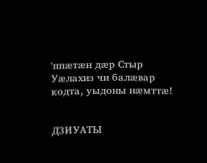'ппæтæн дæр Стыр Уæлахиз чи балæвар кодта, уыдоны нæмттæ!


ДЗИУАТЫ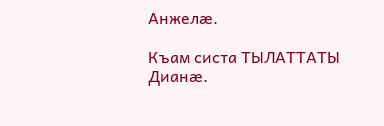Анжелæ.

Къам систа ТЫЛАТТАТЫ Дианæ.